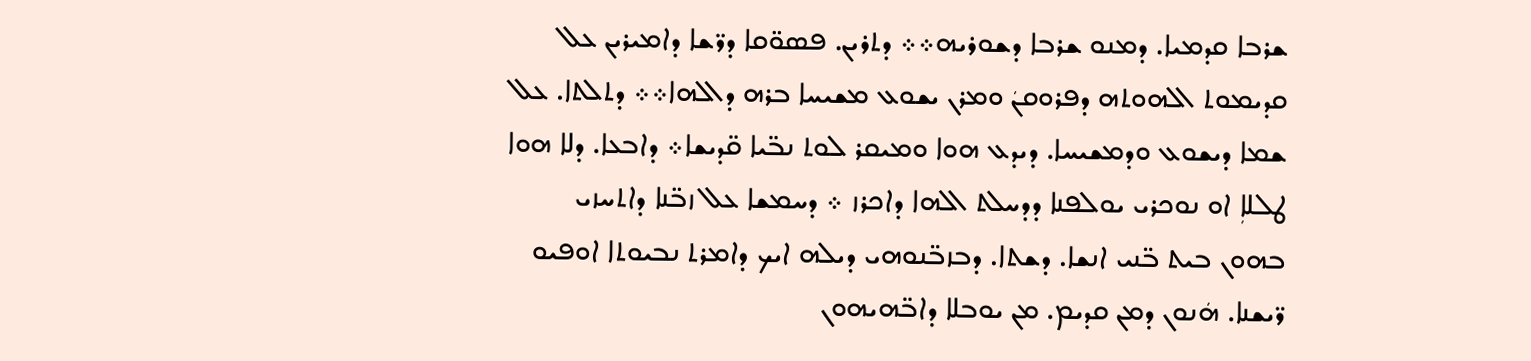ܫܪܒܐ ܩܕܡܝܐ. ܕܡܢܘ ܫܪܒܐ ܕܫܘܪܝܗ܀܀ ܕܬܪܝܢ. ܦܣܘ̈ܩܐ ܕܪ̈ܫܐ ܕܐܡܝܪܝܢ ܥܠ ܩܕܝܡܘܬ ܐܠܗܘܬܗ ܕܦܪܘܩܢܿ ܘܡܪܢ ܝܫܘܥ ܡܫܝܚܐ ܒܪܗ ܕܐܠܗܐ܀܀ ܕܬܠܬܐ. ܥܠ ܫܡܐ ܕܝܫܘܥ ܘܕܡܫܝܚܐ. ܕܝܕܥ ܗܘܐ ܘܡܝܩܪ ܠܘܬ ܢܒ̈ܝܐ ܩ̈ܕܝܫܐ܀ ܕܐܒܥܐ. ܕܠܐ ܗܘܐ ܛܠܠܐܼ ܐܘ ܢܘܟܪܝ ܝܘܠܦܢܐ ܕܕܚܠܬ ܐܠܗܐ ܕܐܟܪܙ ܀ ܕܚܡܫܐ ܥܠ ܙܒ̈ܢܐ ܕܐܬܚܙܝ ܒܗܘܢ ܒܝܬ ܒ̈ܢܝ ܐܢܫܐ. ܕܫܬܐ. ܕܒܙܒ̈ܢܘܗܝ ܕܝܠܗ ܐܝܟ ܕܐܡܪܬ ܢܒܝܘܬܐ ܐܘܦܝܘ ܪ̈ܝܫܢܐ. ܗܿܢܘܢ ܕܡܢ ܩܕܝܡ. ܡܢ ܝܘܒܠܐ ܕܐܒ̈ܗܝܗܘܢ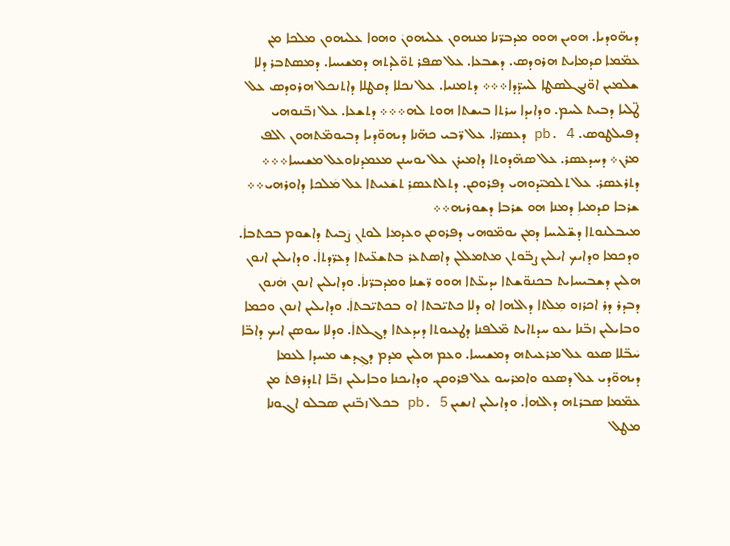ܕܝܗ̈ܘܕܝܐ. ܗܘܝܢ ܗܘܘ ܡܕܒܪ̈ܢܐ ܡܢܗܘܢ ܥܠܝܗܘܢܿ ܘܗܘܐ ܥܠܝܗܘܢ ܡܠܟܐ ܡܢ ܥܡ̈ܡܐ ܩܕܡܐܝܬ ܗܪܘܕܣ. ܕܫܒܥܐ. ܥܠ ܣܦܪ ܬܘ̈ܠܕܬܗ ܕܡܫܝܚܐ. ܕܡܣܬܒܪ ܕܠܐ ܫܠܡܝܢ ܐܘ̈ܢܓܠܣܛܐ ܠܚܕ̈ܕܐ܀܀܀ ܕܬܡܢܝܐ. ܥܠ ܢܟܠܐ ܕܩܛܠܐ ܕܐܬܢܟܠ ܗܪܘܕܣ ܥܠ ܛ̈ܠܝܐ ܕܒܝܬ ܠܚܡ. ܘܕܐܝܕܐ ܚܪܬܐ ܒܝܫܬܐ ܗܘܬ ܠܗ܀܀܀ ܕܬܫܥܐ. ܥܠ ܙܒ̈ܢܘܗܝ ܕܦܝܠܛܘܣ. pb. 4 ܕܥܣܪ̈ܐ. ܥܠ ܪ̈ܒܝ ܟܗ̈ܢܐ ܕܝܗܘ̈ܕܝܐ ܕܒܝܘܡ̈ܬܗܘܢ ܐܠܦ ܡܪܢ܀ ܕܚܕܥܣܪ. ܥܠ ܣܗ̈ܕܘܬܐ ܕܐܡܝܪܢ ܥܠ ܝܘܚܢܢ ܡܥܡܕܢܐܘܥܠ ܡܫܝܚܐ܀܀܀ ܕܬܪܥܣܪ. ܥܠ ܬܠܡܝ̈ܕܘܗܝ ܕܦܪܘܩܢ. ܕܬܠܬܥܣܪܼ ܬܫܿܥܝܬܐ ܥܠ ܡܿܠܟܐ ܕܐܘܪܗܝ܀܀
ܫܪܒܐ ܩܕܡܝܐܼ ܕܡܢܐ ܗܘ ܫܪܒܐ ܕܫܘܪܝܗ܀܀
ܡܝܒܠܢܘܬܐ ܕܫ̈ܠܝܚܐ ܕܡܢ ܝܘܡ̈ܘܗܝ ܕܦܪܘܩܢ ܘܥܕܡܐ ܠܘܬܢܼ ܨܿܒܝܬ ܕܐܫܘܡ ܒܟܬܒܐܿ. ܘܕܟܡܐ ܘܕܐܝܟ ܐܝܠܝܢ ܨܒ̈ܘܬܢ ܡܬܡܠܠܢ ܕܐܣܬܥܪ ܒܬܫܥ̈ܝܬܐ ܕܥܪ̈ܕܬܐܿ. ܘܕܐܝܠܝܢ ܐܢܘܢ ܗܠܝܢ ܕܫܒܝܚܐܝܬ ܒܟܢܘ̈ܫܬܐ ܝܕܝܥ̈ܬܐ ܗܘܘ ܪ̈ܫܢܐ ܘܡܕܒܪ̈ܢܐܿ. ܘܕܐܝܠܝܢ ܐܢܘܢ ܗܿܢܘܢ ܕܒܕܪ ܕܪ ܐܟܪܙܘ ܡܼܠܬܐ ܕܐܠܗܐ ܐܘ ܕܠܐ ܟܬܝ̈ܒܬܐ ܐܘ ܒܟܬܝ̈ܒܬܐܿ. ܘܕܐܝܠܝܢ ܐܢܘܢ ܘܟܡܐ ܘܒܐܝܠܝܢ ܙܒ̈ܢܐ ܝܥܘ ܚܕܬܐܝܬ ܡ̈ܠܦܢܐ ܕܛܥܝܘܬܐ ܕܝܕܥܬܐ ܕܓܠܬܐܿ. ܘܕܠܐ ܚܘܣܢ ܐܝܟ ܕܐܒ̈ܐ ܚܿܒ̈ܠܐ ܣܥܘ ܥܠ ܡܪܥܝܬܗ ܕܡܫܝܚܐ. ܘܥܡ ܗܠܝܼܢ ܡܕܡ ܕܓܼܕܫ ܡܚܕܐ ܠܥܡܐ ܕܝܗܘ̈ܕܝ ܥܠ ܕܣܥܘ ܘܐܡܪܚܘ ܥܠ ܦܪܘܩܢ. ܘܕܐܝܟܢܐ ܘܒܐܝܠܝܢ ܙܒ̈ܐ ܐܬܕܪܦܬܿ ܡܢ ܥܡ̈ܡܐ ܣܒܪܬܗ ܕܐܠܗܐܿ. ܘܕܐܝܠܝܢ ܐܢܫܝܢ pb. 5 ܒܟܠ ܙܒ̈ܢܝܢ ܣܒܠܘ ܐܓܘܢܐ ܡܛܠ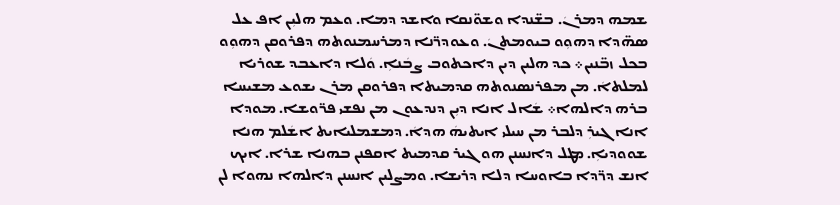ܫܡܗ ܕܡܪܢܿ. ܒܫ̈ܢܕܐ ܘܫܘ̈ܢܩܐ ܘܐܫܕ ܕܡܐ. ܘܥܡ ܗܠܝܼܢ ܐܦ ܥܠ ܣܗ̈ܕܐ ܕܗܘܼܘ ܒܝܘܡܬܢܿ. ܘܥܘܕܪ̈ܢܐ ܕܡܪܚܡܢܘܬܗ ܕܦܪܘܩܢ ܕܗܘܼܘ ܒܟܠ ܙܒ̈ܢܝܢ܀ ܟܕ ܗܠܝܢ ܕܝܢ ܕܐܟܬܘܒ ܨܒܿܢܐܼ. ܘܿܠܐ ܕܐܥܒܕ ܫܘܪܝܐ ܠܡܠܬܐܿ. ܡܢ ܡܦܪܢܣܢܘܬܗ ܩܕܡܝܬܐ ܕܦܪܘܩܢ ܡܪܢ ܝܫܘܥ ܡܫܝܚܐ ܒܪܗ ܕܐܠܗܐ܀ ܫܿܐܠ ܐܢܐ ܕܝܼܢ ܕܢܕܥܘܢ ܡܢ ܢܦܫܝ ܦܪ̈ܘܫܐ. ܡܘܕܐ ܐܢܐ ܓܝܪܼ ܕܠܒܪ ܡܢ ܚܝܠܝ ܐܝܬܝܗܿ ܗܕܐܿ. ܕܡܫܡܠܝܐܝܬ ܐܫܿܠܡ ܗܢܐ ܫܘܘܕܝܐܼ. ܡܛܠ ܕܐܢܚܢܢ ܗܘ ܓܝܪ ܩܕܡܝܬ ܐܩܦܢܢ ܒܗܢܐ ܫܪܐ. ܐܝܟ ܐܢܫ ܕܪ̈ܕܐ ܒܐܘܚܐ ܕܠܐ ܕܪܝܫܐ. ܘܡܨܠܝܢ ܐܢܚܢܢ ܕܐܠܗܐ ܢܗܘܐ ܠܢ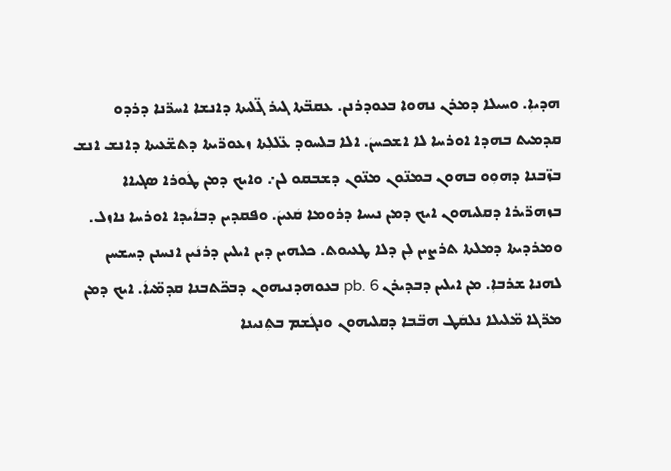ܗܕܝܐܼ. ܘܚܝܠܐ ܕܡܪܢ ܢܗܘܐ ܒܥܘܕܪܢܢ. ܥܩܒ̈ܬܐ ܓܝܪ ܓ̈ܠܝܬܐ ܕܐܢܫܐ ܐܚܪ̈ܢܐ ܕܪܕܘ ܩܕܡܝܬ ܒܗܕܐ ܐܘܪܚܐ ܠܐ ܐܫܟܚܢܿ. ܐܠܐ ܒܠܚܘܕ ܥ̈ܠܠܼܬܐ ܙܥܘܪ̈ܝܬܐ ܕܬܫ̈ܥܝܬܐ ܕܐܢܫ ܐܢܫ ܒܙ̈ܒܢܐ ܕܗܘܼܘ ܒܗܘܢ ܒܡܢ̈ܘܢ ܡܢ̈ܘܢ ܕܫܒܩܘ ܠܢ܇ ܘܐܝܟ ܕܡܢ ܛܿܘܪܐ ܣܓܝܐܐ ܒܙܗܪ̈ܝܪܐ ܕܩܠܝܗܘܢ ܐܝܟ ܕܡܢ ܢܝܚܐ ܕܪܘܡܐ ܩܿܥܝܢܿ. ܘܦܩܕܝܢ ܕܒܐܿܝܕܐ ܐܘܪܚܐ ܢܐܙܠ. ܘܡܪܕܝܬܐ ܕܡܠܬܐ ܬܪܨܝܢ ܠܼܢ ܕܠܐ ܛܥܝܘܬ. ܟܠܗܝܢ ܕܝܢ ܐܝܠܝܢ ܕܪܢܿܝܢ ܐܢܚܢܢ ܕܚܫܚܢ ܠܗܢܐ ܫܪܒܐܼ. ܡܢ ܐܝܠܝܢ ܕܒܕܝܪܢ pb. 6 ܒܥܘܗܕܢܝܗܘܢ ܕܒܟ̈ܬܒܢܐ ܩܕܡ̈ܝܐܿ. ܐܝܟ ܕܡܢ ܡܪ̈ܓܐ ܡ̈ܠܝܠܐ ܢܠܩܿܛ ܗܒ̈ܒܐ ܕܩܠܝܗܘܢ ܘܢܓܿܫܡ ܒܬܼܢܝܢܐ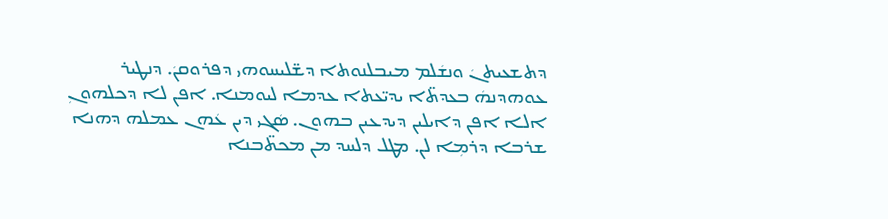ܕܬܫܥܝܬܢܿ ܘܢܫܿܠܡ ܡܝܒܠܢܘܬܐ ܕܫ̈ܠܝܚܘܗܝ ܕܦܪܘܩܢܿ. ܕܢܛܝܪ ܥܘܗܕܢܗܿ ܒܥܕܬ̈ܐ ܝܕܝ̈ܥܬܐ ܥܕܡܐ ܠܝܘܡܢܐ. ܐܦܢ ܠܐ ܕܟܠܗܘܢܼ ܐܠܐ ܐܦܢ ܕܐܝܠܝܢ ܕܝܕܥܝܢ ܒܗܘܢ. ܣܿܓܝ ܕܝܢ ܥܿܗܢ ܥܡܠܗ ܕܗܢܐ ܫܪܒܐ ܕܪܡܼܐ ܠܢ. ܡܛܠ ܕܠܚܕ ܡܢ ܡܟܬ̈ܒܢܐ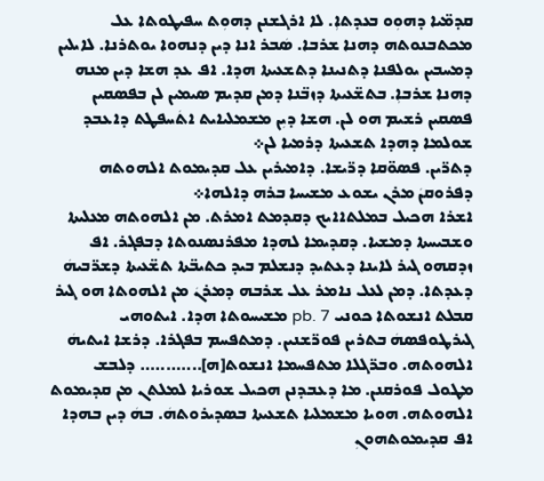ܩܕܡ̈ܝܐ ܕܗܘܼܘ ܒܥܕܬܐܼ. ܠܐ ܐܪܓܫܢܢ ܕܗܘܼܬ ܚܦܝܛܘܬܐ ܥܠ ܡܟܬܒܢܘܬܗ ܕܗܢܐ ܫܪܒܐ. ܣܿܒܪ ܐܢܐ ܕܝܢ ܕܢܗܘܐ ܝܘܬܪܢܐ. ܠܐܝܠܝܢ ܕܡܚܒܝܢ ܝܘܠܦܢܐ ܕܬܢܝܢܐ ܕܬܫܥܝܬܐ ܗܕܐ. ܐܦ ܥܕ ܗܫܐ ܕܝܢ ܡܢܗ ܕܗܢܐ ܫܪܒܐܼ. ܒܬܫ̈ܥܝܬܐ ܕܙܒ̈ܢܐ ܕܡܢ ܩܕܝܡ ܣܝܡܝܢ ܠܢ ܒܦܣܩܝܢ ܦܣܩܝܢ ܪܫܝܡ ܗܘ ܠܢ. ܗܫܐ ܕܝܼܢ ܡܫܡܠܝܐܝܬ ܐܬܿܚܦܛܬ ܕܐܥܒܕ ܫܘܠܡܐ ܕܗܕܐ ܬܫܥܝܬܐ ܕܪܡܝܐ ܠܢ܀
ܕܬܪ̈ܝܢ. ܦܣܘ̈ܩܐ ܕܪ̈ܝܫܐ. ܕܐܡܝܪܝܢ ܥܠ ܩܕܝܡܘܬ ܐܠܗܘܬܗ ܕܦܪܘܩܢܿ ܡܪܢ ܝܫܘܥ ܡܫܝܚܐ ܒܪܗ ܕܐܠܗܐ܀
ܐܫܪܐ ܗܟܝܠ ܒܡܠܬܐܐܝܟ ܕܩܕܡܬ ܐܡܪܬ. ܡܢ ܐܠܗܘܬܗ ܡܥܠܝܬܐ ܘܫܒܝܚܬܐ ܕܡܫܝܐ. ܕܩܕܝܡܐ ܠܗܕܐ ܡܦܪܢܣܢܘܬܐ ܕܒܦܓܪ. ܐܦ ܙܕܩܗܘ ܓܝܪ ܠܐܝܢܐ ܕܥܬܝܕ ܕܢܫܠܡ ܒܝܕ ܟܬܝܒ̈ܬܐ ܬܫ̈ܥܝܬܐ ܕܫܪ̈ܒܝܗܿ ܕܥܕܬܐ. ܕܡܢ ܠܥܠ ܢܐܡܪ ܥܠ ܫܪܒܗ ܕܡܪܢܿ ܡܢ ܐܠܗܘܬܐ ܗܘ ܓܝܪ ܩܒܠܬ ܐܢܫܘܬܐ ܟܘܢܝ pb. 7 ܡܫܝܚܘܬܐ ܗܕܐ. ܐܝܬܘܗܝ ܓܝܪܛܘܦܣܗܿ ܒܬܪܝܢ ܦܘܪ̈ܫܢܝܢ. ܕܡܬܦܚܡ ܒܦܓܪܐ. ܕܪܫܐ ܐܝܬܝܗܿ ܐܠܗܘܬܗ. ܘܒܪ̈ܓܠܐ ܡܬܦܚܡܐ ܐܢܫܘܬ[ܗ]............ ܕܠܒܫ ܡܛܘܠ ܦܘܪܩܢܢ. ܡܐ ܕܥܒܕܢܢ ܗܟܝܠ ܫܘܪܝܐ ܠܡܠܬܢ ܡܢ ܩܕܝܡܘܬ ܐܠܗܘܬܗ. ܗܘܝܐ ܡܫܡܠܝܐ ܬܫܥܝܬܐ ܒܣܕܝܪܘܬܗܿ. ܒܗܿ ܕܝܢ ܒܗܕܐ ܐܦ ܩܕܝܡܘܬܗܘܢܼ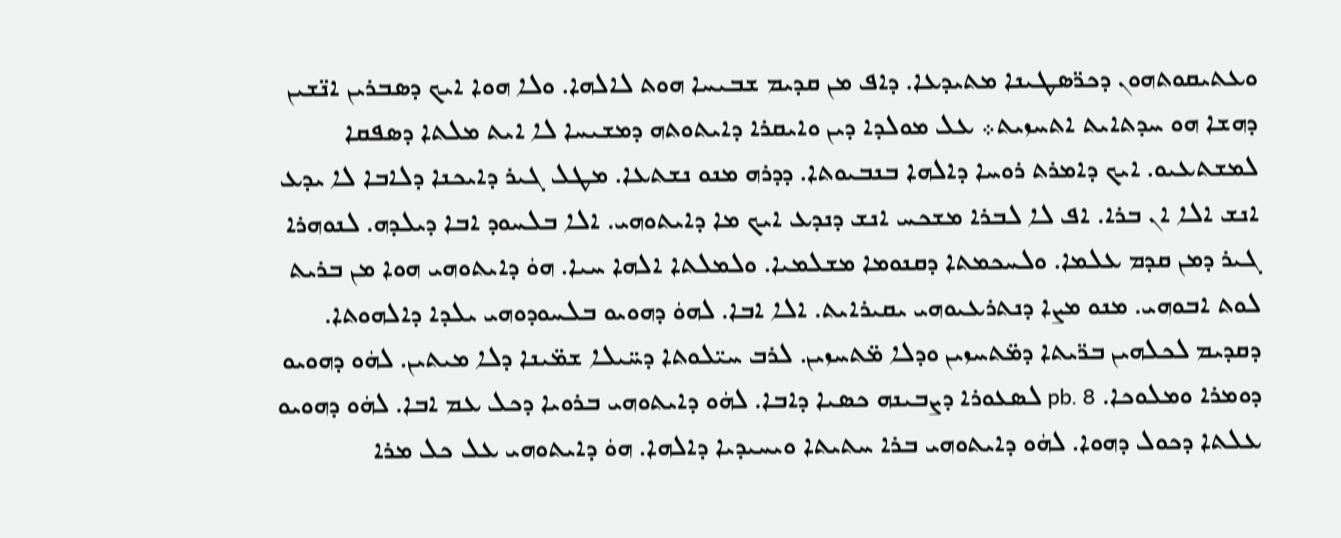ܘܥܬܝܩܘܬܗܘܢ ܕܟܪ̈ܣܛܝܢܐ ܡܬܝܕܥܐ. ܕܐܦ ܡܢ ܩܕܝܡ ܫܒܝܚܐ ܗܘܬ ܠܐܠܗܐ. ܘܠܐ ܗܘܐ ܐܝܟ ܕܣܒܪܝܢ ܐܢ̈ܫܝܢ ܕܗܫܐ ܗܘ ܚܕܬܐܝܬ ܐܬܚܙܝܬ܀ ܥܠ ܡܘܠܕܐ ܕܝܢ ܘܐܝܩܪܐ ܕܐܝܬܘܬܗ ܕܡܫܝܚܐ ܠܐ ܐܝܬ ܡܠܬܐ ܕܣܦܩܐ ܠܡܫܬܥܝܘ. ܐܝܟ ܕܐܡܪܬ ܪܘܚܐ ܕܐܠܗܐ ܒܢܒܝܘܬܐ. ܕܕܪܗ ܡܢܘ ܢܫܬܥܐ. ܡܛܠ ܓܝܪ ܕܐܝܟܢܐ ܕܠܐܒܐ ܠܐ ܝܕܥ ܐܢܫ ܐܠܐ ܐܢ ܒܪܐ. ܐܦ ܠܐ ܠܒܪܐ ܡܫܟܚ ܐܢܫ ܕܢܕܥ ܐܝܟ ܡܐ ܕܐܝܬܘܗܝ. ܐܠܐ ܒܠܚܘܕ ܐܒܐ ܕܝܠܕܗ. ܠܢܘܗܪܐ ܓܝܪ ܕܡܢ ܩܕܡ ܥܠܡܐ. ܘܠܚܟܡܬܐ ܕܩܢܘܡܐ ܡܫܠܡܝܐ. ܘܠܡܠܬܐ ܐܠܗܐ ܚܝܐ. ܗܘܿ ܕܐܝܬܘܗܝ ܗܘܐ ܡܢ ܒܪܝܬ ܠܘܬ ܐܒܘܗܝ. ܡܢܘ ܡܨܐ ܕܢܬܪܥܝܘܗܝ ܝܩܝܪܐܝܬ. ܐܠܐ ܐܒܐ. ܠܗܘܿ ܕܗܘܝܘ ܒܠܚܘܕܘܗܝ ܝܠܕܐ ܕܐܠܗܘܬܐ. ܕܩܕܝܡ ܠܟܠܗܝܢ ܒܪ̈ܝܬܐ ܕܡ̈ܬܚܙܝܢ ܘܕܠܐ ܡ̈ܬܚܙܝܢ. ܠܪܒ ܚܝ̈ܠܘܬܐ ܕܚ̈ܝܠܐ ܫܡ̈ܝܢܐ ܕܠܐ ܡܝܬܝܢ. ܠܗܿܘ ܕܗܘܝܘ ܕܘܡܪܐ ܘܡܠܘܟܐ. pb. 8 ܠܣܥܘܪܐ ܕܨܒܝܢܗ ܟܣܝܐ ܕܐܒܐ. ܠܗܿܘ ܕܐܝܬܘܗܝ ܒܪܘܝܐ ܕܟܠ ܥܡ ܐܒܐ. ܠܗܿܘ ܕܗܘܝܘ ܥܠܬܐ ܕܟܘܠ ܕܗܘܐ. ܠܗܿܘ ܕܐܝܬܘܗܝ ܒܪܐ ܚܬܝܬܐ ܘܝܚܝܕܝܐ ܕܐܠܗܐ. ܗܘܿ ܕܐܝܬܘܗܝ ܥܠ ܟܠ ܡܪܐ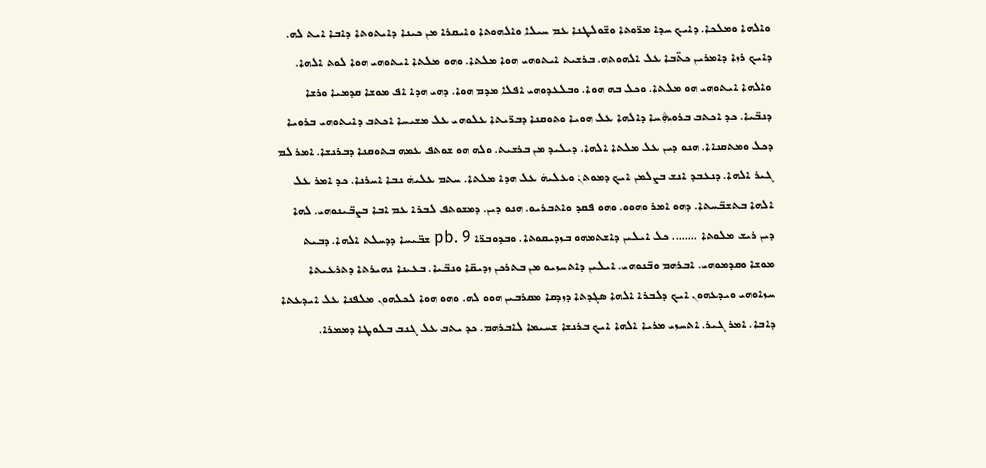ܘܐܠܗܐ ܘܡܠܟܐ. ܕܐܝܟ ܚܕܐ ܡܪ̈ܘܬܐ ܘܫ̈ܘܠܛܢܐ ܥܡ ܚܝܠܐ ܘܐܠܗܘܬܐ ܘܐܝܩܪܐ ܡܢ ܟܝܢܐ ܕܐܝܬܘܬܐ ܕܐܒܐ ܐܝܬ ܠܗ. ܕܐܝܟ ܪܙܐ ܕܐܡܪܝܢ ܟܬ̈ܒܐ ܥܠ ܐܠܗܘܬܗ. ܒܪܫܝܬ ܐܝܬܘܗܝ ܗܘܐ ܡܠܬܐ. ܘܗܘ ܡܠܬܐ ܐܝܬܘܗܝ ܗܘܐ ܠܘܬ ܐܠܗܐ. ܘܐܠܗܐ ܐܝܬܘܗܝ ܗܘ ܡܠܬܐ. ܘܟܠ ܒܗ ܗܘܐ. ܘܒܠܥܕܘܗܝ ܐܦܠܐ ܡܕܡ ܗܘܐ. ܕܗܝ ܗܕܐ ܐܦ ܡܘܫܐ ܩܕܡܝܐ ܘܪܫܐ ܕܢܒ̈ܝܐ. ܟܕ ܐܟܬܒ ܒܪܘܞܚܐ ܕܐܠܗܐ ܥܠ ܗܘܝܐ ܘܬܘܩܢܐ ܕܒܪ̈ܝܬܐ ܥܠܘܗܝ ܥܠ ܡܫܝܚܐ ܐܟܬܒ ܕܐܝܬܘܗܝ ܒܪܘܝܐ ܕܟܠ ܘܡܬܩܢܐܐ. ܗܢܘ ܕܝܢ ܥܠ ܡܠܬܐ ܐܠܗܐ. ܕܝܠܝܕ ܡܢ ܒܪܫܝܬ. ܘܠܗ ܗܘ ܫܘܬܦ ܥܡܗ ܒܬܘܩܢܐ ܕܒܪܢܫܐ. ܐܡܪ ܠܡ ܓܝܪ ܐܠܗܐ. ܕܢܥܒܕ ܐܢܫ ܒܨܠܡܢ ܐܝܟ ܕܡܘܬܢܿ ܘܥܠܝܗܿ ܥܠ ܗܕܐ ܡܠܬܐ. ܚܬܡ ܥܠܝܗܿ ܢܒܐ ܐܚܪܢܐ. ܟܕ ܐܡܪ ܥܠ ܐܠܗܐ ܒܬܫܒ̈ܚܬܐ. ܕܗܘ ܐܡܪ ܘܗܘܘ. ܘܗܘ ܦܩܕ ܘܐܬܒܪܝܘ. ܗܢܘ ܕܝܢ. ܕܡܫܘܬܦ ܠܒܪܐ ܥܡ ܐܒܐ ܒܨܒ̈ܝܢܘܗܝ. ܠܗܐ ܕܝܢ ܪܝܫ ܡܠܘܬܐ ........ ܟܠ ܐܝܠܝܢ ܕܐܫܬܡܗܘ ܒܙܕܝܩܘܬܐ. ܘܒܕܘܒܪ̈ܐ pb. 9 ܫܒ̈ܝܚܐ ܕܕܚܠܬ ܐܠܗܐ. ܕܒܝܬ ܡܘܫܐ ܘܩܕܡܘܗܝ. ܐܒܪܗܡ ܘܒ̈ܢܘܗܝ. ܐܝܠܝܢ ܕܐܬܚܙܝܘ ܡܢ ܒܬܪܟܢ ܙܕܝܩ̈ܐ ܘܢܒ̈ܝܐ. ܒܥܝܢܐ ܢܗܝܪܬܐ ܕܬܪܥܝܬܐ ܚܙܐܘܗܝ ܘܝܕܥܗܘܢ ܐܝܟ ܕܠܒܪܐ ܐܠܗܐ ܣܓܕܬܐ ܕܙܕܩܐ ܡܩܪܒܝܢ ܗܘܘ ܠܗ. ܘܗܘ ܗܘܐ ܠܟܠܗܘܢ ܡܠܦܢܐ ܥܠ ܐܝܕܥܬܐ ܕܐܒܐ. ܐܡܪ ܓܝܪ. ܐܬܚܙܝ ܡܪܝܐ ܐܠܗܐ ܐܝܟ ܒܪܢܫܐ ܫܚܝܡܐ ܠܐܒܪܗܡ. ܟܕ ܝܬܒ ܥܠ ܓܢܒ ܒܠܘܛܐ ܕܡܡܪܐ.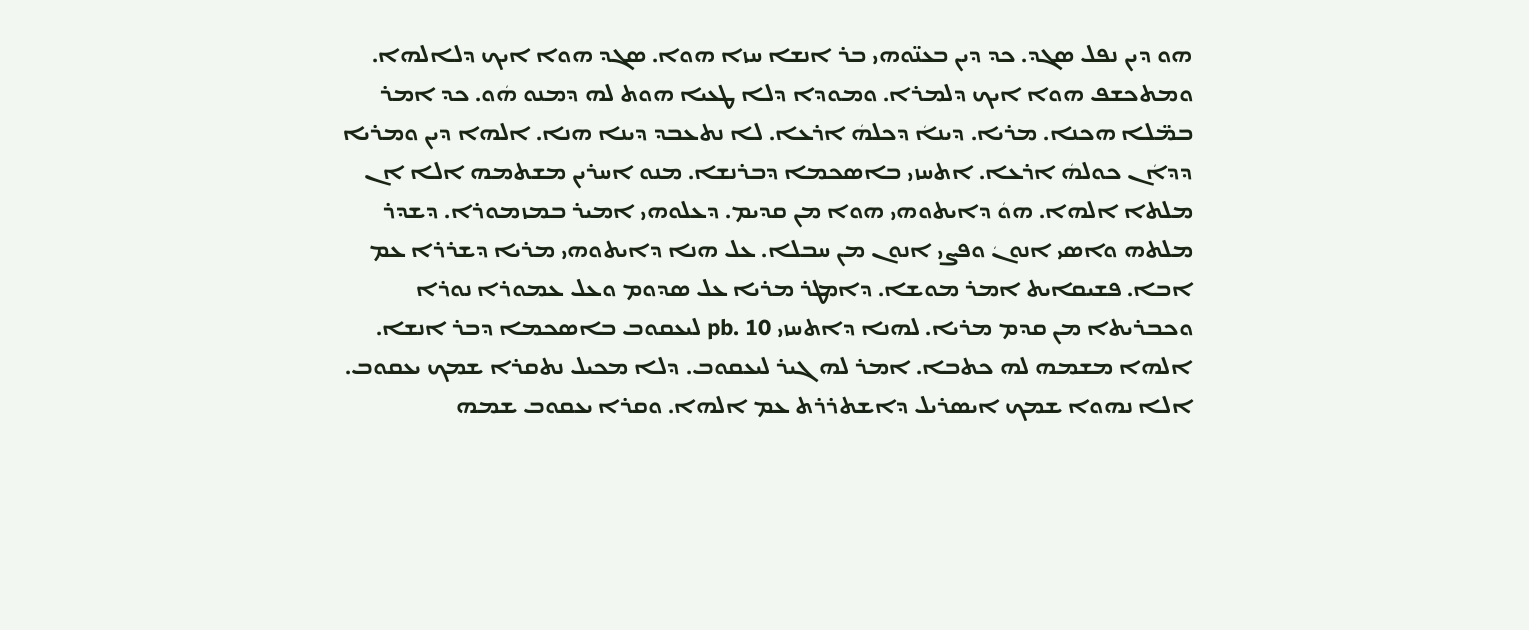ܗܘ ܕܝܢ ܢܦܠ ܣܓܕ. ܟܕ ܕܝܢ ܒܥܢ̈ܘܗܝ ܒܪ ܐܢܫܐ ܚܙܐ ܗܘܐ. ܣܓܕ ܗܘܐ ܐܝܟ ܕܠܐܠܗܐ. ܘܡܬܟܫܦ ܗܘܐ ܐܝܟ ܕܠܡܪܐ. ܘܡܘܕܐ ܕܠܐ ܛܥܝܐ ܗܘܬ ܠܗ ܕܡܢܘ ܗܿܘ. ܟܕ ܐܡܪ ܒܡ̈ܠܐ ܗܟܢܐ. ܡܪܝܐ. ܕܝܢܐܿ ܕܟܠܗܿ ܐܪܥܐ. ܠܐ ܢܬܥܒܕ ܕܝܢܐ ܗܢܐ. ܐܠܗܐ ܕܝܢ ܘܡܪܝܐ ܕܕܐܿܢ ܟܘܠܗܿ ܐܪܥܐ. ܐܬܚܙܝ ܒܐܣܟܡܐ ܕܒܪܢܫܐ. ܡܢܘ ܐܚܪܝܢ ܡܫܬܡܗ ܐܠܐ ܐܢ ܡܠܬܐ ܐܠܗܐ. ܗܘܿ ܕܐܝܬܘܗܝ ܗܘܐ ܡܢ ܩܕܝܡ. ܕܥܠܘܗܝ ܐܡܝܪ ܒܡܙܡܘܪܐ. ܕܫܕܪ ܡܠܬܗ ܘܐܣܝ ܐܢܘܢܿ ܘܦܨܝ ܐܢܘܢ ܡܢ ܚܒܠܐ. ܥܠ ܗܢܐ ܕܐܝܬܘܗܝ ܡܪܝܐ ܕܫܪܪܐ ܥܡ ܐܒܐ. ܦܫܝܩܐܝܬ ܐܡܪ ܡܘܫܐ. ܕܐܡܛܪ ܡܪܝܐ ܥܠ ܣܕܘܡ ܘܥܠ ܥܡܘܪܐ ܢܘܪܐ ܘܟܒܪܝܬܐ ܡܢ ܩܕܡ ܡܪܝܐ. ܠܗܢܐ ܕܐܬܚܙܝ pb. 10 ܠܝܥܩܘܒ ܒܐܣܟܡܐ ܕܒܪ ܐܢܫܐ. ܐܠܗܐ ܡܫܡܗ ܠܗ ܟܬܒܐ. ܐܡܪ ܠܗ ܓܝܪ ܠܝܥܩܘܒ. ܕܠܐ ܡܟܝܠ ܢܬܩܪܐ ܫܡܟ ܝܥܩܘܒ. ܐܠܐ ܢܗܘܐ ܫܡܟ ܐܝܣܪܝܠ ܕܐܫܬܪܪܬ ܥܡ ܐܠܗܐ. ܘܩܪܐ ܝܥܩܘܒ ܫܡܗ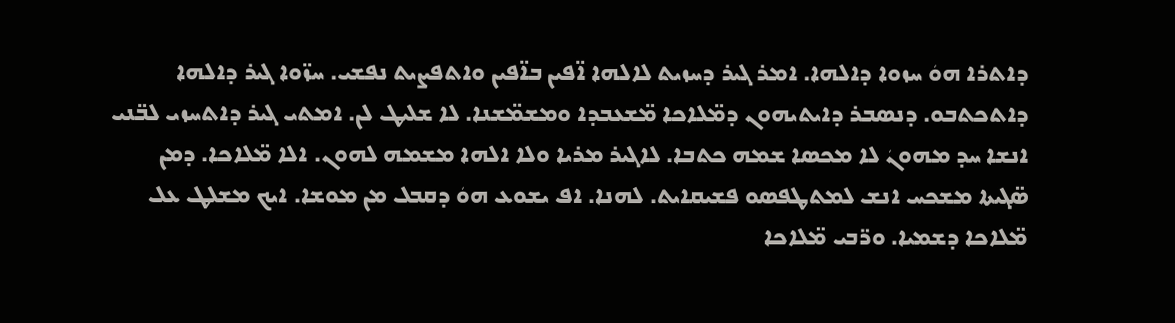ܕܐܬܪܐ ܗܘܿ ܚܙܘܐ ܕܐܠܗܐ. ܐܡܪ ܓܝܪ ܕܚܙܝܬ ܠܐܠܗܐ ܐ̈ܦܝܢ ܒܐ̈ܦܝܢ ܘܐܬܦܨܝܬ ܢܦܫܝ. ܚܙ̈ܘܐ ܓܝܪ ܕܐܠܗܐ ܕܐܬܟܬܒܘ. ܕܢܣܒܪ ܕܐܝܬܝܗܘܢ ܕܡ̈ܠܐܟܐ ܡ̈ܫܥܒܕܐ ܘܡܫܡ̈ܫܢܐ. ܠܐ ܫܠܝܛ ܠܢ. ܐܡܬܝ ܓܝܪ ܕܐܬܚܙܝ ܠܒ̈ܢܝ ܐܢܫܐ ܚܕ ܡܗܘܢܿ ܠܐ ܡܟܣܐ ܫܡܗ ܟܬܒܐ. ܠܐܓܝܪ ܡܪܝܐ ܘܠܐ ܐܠܗܐ ܡܫܡܗ ܠܗܘܢ. ܐܠܐ ܡ̈ܠܐܟܐ. ܕܡܢ ܣ̈ܓܝܬܐ ܡܫܟܚ ܐܢܫ ܠܡܬܛܦܣܘ ܦܫܝܩܐܝܬ. ܠܗܢܐ. ܐܦ ܝܫܘܥ ܗܘܿ ܕܩܒܠ ܡܢ ܡܘܫܐ. ܐܝܟ ܡܫܠܛ ܥܠ ܡ̈ܠܐܟܐ ܕܫܡܝܐ. ܘܪ̈ܒܝ ܡ̈ܠܐܟܐ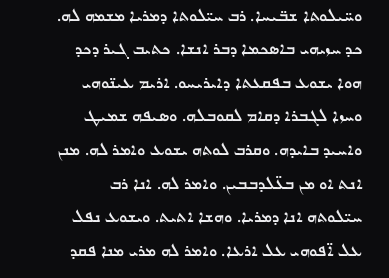ܘܚ̈ܝܠܘܬܐ ܫܒ̈ܝܚܐ. ܪܒ ܚܝ̈ܠܘܬܐ ܕܡܪܝܐ ܡܫܡܗ ܠܗ. ܟܕ ܚܙܝܗܝ ܒܐܣܟܡܐ ܕܒܪ ܐܢܫܐ. ܟܬܝܒ ܓܝܪ ܕܟܕ ܗܘܐ ܝܫܘܥ ܒܦܩܥܬܐ ܕܐܝܪܝܚܘ. ܐܪܝܡ ܥܝܢ̈ܘܗܝ ܘܚܙܐ ܠܓܒܪܐ ܕܩܐܡ ܠܩܘܒܠܗ. ܘܣܝܦܗ ܫܡܝܛ ܘܐܚܝܕ ܒܐܝܕܗ. ܘܩܪܒ ܠܘܬܗ ܝܫܘܥ ܘܐܡܪ ܠܗ. ܡܢܢ ܐܢܬ ܐܘ ܡܢ ܒܥ̈ܠܕܒܒܝܢ. ܘܐܡܪ ܠܗ. ܐܢܐ ܪܒ ܚܝ̈ܠܘܬܗ ܐܢܐ ܕܡܪܝܐ. ܘܗܫܐ ܐܬܝܬ. ܘܝܫܘܥ ܢܦܠ ܥܠ ܐ̈ܦܘܗܝ ܥܠ ܐܪܥܐ. ܘܐܡܪ ܠܗ ܡܪܝ ܡܢܐ ܦܩܕ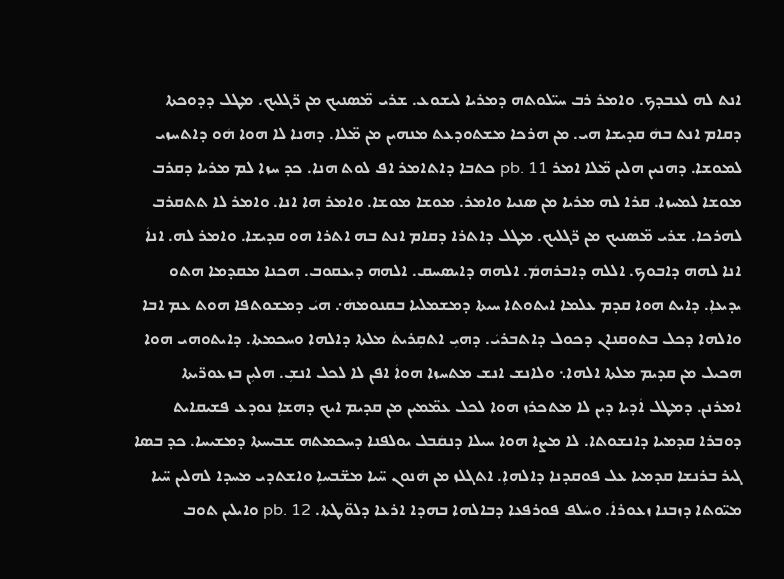ܐܢܬ ܠܗ ܠܥܒܕܟ. ܘܐܡܪ ܪܒ ܚܝ̈ܠܘܬܗ ܕܡܪܝܐ ܠܝܫܘܥ. ܫܪܝ ܡ̈ܣܢܝܟ ܡܢ ܪ̈ܓܠܝܟ. ܡܛܠ ܕܕܘܟܬܐ ܕܩܐܡ ܐܢܬ ܒܗܿ ܩܕܝܫܐ ܗܝ. ܡܢ ܗܪܟܐ ܡܫܬܘܕܥܬ ܡܢܗܝܢ ܡܢ ܡ̈ܠܐ. ܕܗܢܐ ܠܐ ܗܘܐ ܗܿܘ ܕܐܬܚܙܝ ܠܡܘܫܐ. ܕܗܢܝܢ ܗܠܝܢ ܡ̈ܠܐ ܐܡܪ pb. 11 ܟܬܒܐ ܕܐܬܐܡܪ ܐܦ ܠܘܬ ܗܢܐ. ܟܕ ܚܙܐ ܠܡ ܡܪܝܐ ܕܩܪܒ ܡܘܫܐ ܠܡܚܙܐ. ܩܪܐ ܠܗ ܡܪܝܐ ܡܢ ܣܢܝܐ ܘܐܡܪ. ܡܘܫܐ ܡܘܫܐ. ܘܐܡܪ ܗܐ ܐܢܐ. ܘܐܡܪ ܠܐ ܬܬܩܪܒ ܠܗܪܟܐ. ܫܪܝ ܡ̈ܣܢܝܟ ܡܢ ܪ̈ܓܠܝܟ. ܡܛܠ ܕܐܬܪܐ ܕܩܐܡ ܐܢܬ ܒܗ ܐܬܪܐ ܗܘ ܩܕܝܫܐ. ܘܐܡܪ ܠܗ. ܐܢܐܿ ܐܢܐ ܠܗܗ ܕܐܒܘܟ. ܐܠܠܗ ܕܐܒܪܗܡܿ. ܐܠܗܗ ܕܐܝܣܚܩ. ܐܠܗܗ ܕܝܥܩܘܒ. ܗܟܢܐ ܡܩܕܡܐ ܗܬܘ ܝܕܝܥܐܼ. ܕܐܝܬ ܗܘܐ ܩܕܡ ܥܠܡܐ ܐܝܬܘܬܐ ܚܝܬܐ ܕܡܫܡܠܝܐ ܒܩܢܘܡܗܿ܇ ܗܝܿ ܕܡܫܘܬܦܐ ܗܘܬ ܥܡ ܐܒܐ ܘܐܠܗܐ ܕܟܠ ܒܬܘܩܢܐܢ ܕܟܘܠ ܕܐܬܒܪܝܿ. ܕܗܝܼ ܐܬܩܼܪܝܬܿ ܡܠܬܐ ܕܐܠܗܐ ܘܚܟܡܬܐ. ܕܐܝܬܘܗܝ ܗܘܐ ܗܟܝܠ ܡܢ ܩܕܝܡ ܡܠܬܐ ܐܠܗܐ܆ ܘܠܐܢܫ ܐܢܫ ܡܬܚܙܐ ܗܘܐܿ ܐܦܢ ܠܐ ܠܟܠ ܐܢܫܼ. ܗܠܝܼܢ ܒܙܥܘܪ̈ܝܬܐ ܐܡܪܢܢ. ܕܡܛܠ ܐܿܕܝܐ ܕܝܢ ܠܐ ܡܬܟܪܙ ܗܘܐ ܠܟܠ ܥܡ̈ܡܝܢ ܡܢ ܩܕܝܡ ܐܝܟ ܕܗܫܐܼ ܢܘܕܥ ܦܫܝܩܐܝܬ ܕܘܒܪܐ ܩܕܡܝܐ ܕܐܢܫܘܬܐ. ܠܐ ܡܨܐ ܗܘܐ ܚܝܠܐ ܕܢܩܿܒܠ ܝܘܠܦܢܐ ܕܚܟܡܬܗ ܫܒܝܚܬܐ ܕܡܫܝܚܐ. ܟܕ ܒܣܐ ܓܝܪ ܒܪܢܫܐ ܩܕܡܝܐ ܥܠ ܦܘܩܕܢܐ ܕܐܠܗܐܼ. ܐܬܓܠܙ ܡܢ ܗܿܢܘܢ ܚ̈ܝܐ ܡܫ̈ܒܚܐܼ ܘܐܫܬܕܝ ܡܚܕܐ ܠܗܠܝܢ ܚ̈ܝܐ ܡܝ̈ܘܬܐ ܕܙܒܢܐ ܙܥܘܪܐܿ. ܘܚܿܠܦ ܦܘܪܦܥܐ ܕܒܐܠܗܐ ܒܗܕܐ ܐܪܥܐ ܕܠܘ̈ܛܬܐ. pb. 12 ܘܐܝܠܝܢ ܬܘܒ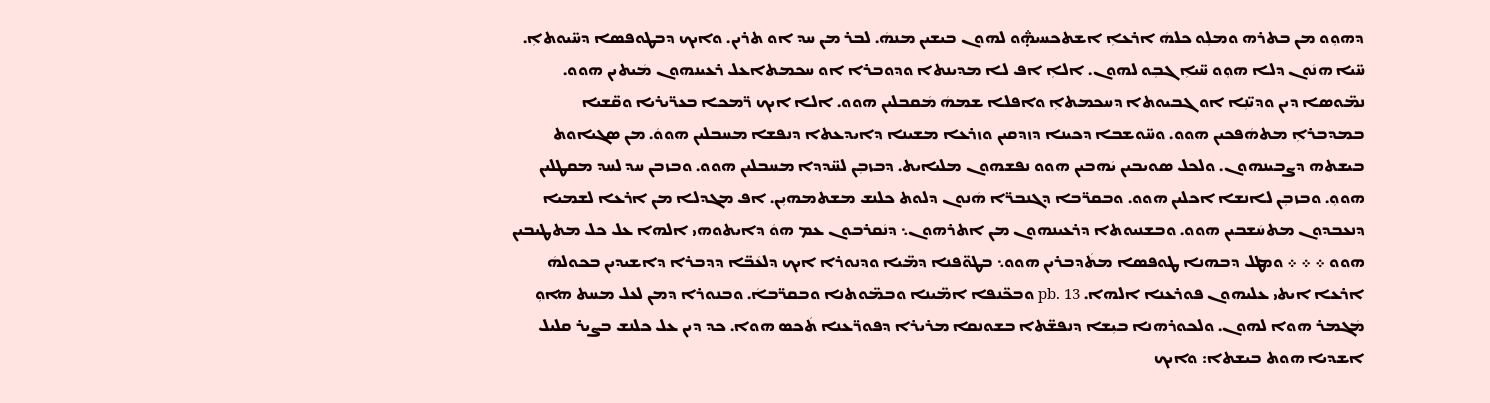ܕܗܘܼܘ ܡܢ ܒܬܪܗ ܘܡܠܼܘ ܟܠܗܿ ܐܪܥܐܼ ܐܫܬܟܚܞܘ ܠܗܘܢ ܒܝܫܝܢ ܡܢܗܿ. ܠܒܪ ܡܢ ܚܕ ܐܘ ܬܪܝܢ. ܘܐܝܟ ܕܒܛܘܦܣܐ ܕܚ̈ܝܘܬܐܼ. ܚ̈ܝܐ ܗܢܿܘܢ ܕܠܐ ܗܘܼܘ ܚ̈ܝܐܼ ܓܒܼܘ ܠܗܘܢ. ܐܠܐܼ ܐܦ ܠܐ ܡܕܝܢܬܐ ܘܕܘܒܪܐ ܐܘ ܚܟܡܬܐܥܠ ܪܥܝܢܗܘܢ ܡܿܝܬܝܢ ܗܘܘ. ܢܡ̈ܘܣܐ ܕܝܢ ܘܕܝ̈ܢܼܐ ܐܘ ܓܒܝܘܬܐ ܕܚܟܡܬܐܼ ܘܐܦܠܐ ܫܡܗܿ ܡܿܩܒܠܝܢ ܗܘܘ. ܐܠܐ ܐܝܟ ܪ̈ܡܟܐ ܒܥܪ̈ܝܪܝܐ ܘܩ̈ܫܝܐ ܒܡܕܒܪܐܼ ܡܬܗܿܦܟܝܢ ܗܘܘ. ܘܚ̈ܘܫܒܐ ܕܟܝܢܐ ܕܙܕܩܝܢ ܘܙܪܥܐ ܡܫܝܢܐ ܕܐܝܕܥܬܐ ܕܢܦܫܐ ܡܚܒܠܝܢ ܗܘܘܿ. ܡܢ ܣܓܝܐܘܬ ܒܝܫܬܗ ܕܨܒܝܢܗܘܢ. ܘܠܟܠ ܣܘܝܒܝܢ ܝܿܗܒܝܢ ܗܘܘ ܢܦܫܗܘܢ ܡܠܝܐܝܬ. ܕܒܙܒܼܢ ܠܚ̈ܕܕܐ ܡܚܒܠܝܢ ܗܘܘ. ܘܒܙܒܢ ܚܕ ܠܚܕ ܡܩܛܠܝܢ ܗܘܘܼ. ܘܒܙܒܼܢ ܠܐܢܫܐ ܐܟܠܝܢ ܗܘܘ. ܘܒܩܪ̈ܒܐ ܕܓܢܒܪ̈ܐ ܗܿܢܘܢ ܕܠܘܬ ܟܠܢܫ ܡܫܬܡܗܝܼܢ. ܐܦ ܡܓܕܠܐ ܡܢ ܐܪܥܐ ܠܫܡܝܐ ܕܢܥܒܕܘܢ ܡܬܚܿܫܒܝܢ ܗܘܘ. ܘܒܫܢܝܘܬܐ ܕܪܥܝܢܗܘܢ ܡܢ ܐܬܪܗܘܢ܆ ܕܢܿܩܪܒܘܢ ܥܡ ܗܘܿ ܕܐܝܬܘܗܝ ܐܠܗܐ ܥܠ ܟܠ ܡܬܛܝܒܝܢ ܗܘܘ ܀ ܀ ܀ ܘܡܛܠ ܕܒܗܢܐ ܛܘܦܣܐ ܡܬܿܕܒܪܝܢ ܗܘܘ܆ ܒܛܘ̈ܦܢܐ ܕܡ̈ܝܐ ܘܕܢܘܪܐ ܐܝܟ ܕܠܥܿܒ̈ܐ ܕܕܒܪܐ ܕܐܫܝܕܝܢ ܒܟܘܠܗܿ ܐܪܥܐ ܐܝܬܝ ܥܠܝܗܘܢ ܦܘܪܥܢܐ ܐܠܗܐ. pb. 13 ܘܒܟ̈ܢܦܐ ܐܡ̈ܝܢܐ ܘܒܡ̈ܘܬܢܐ ܘܒܩܪ̈ܒܐܿ. ܘܒܢܘܪܐ ܕܡܢ ܠܥܠ ܡܚܬ ܗܐܘܼ ܡܿܓܡܪ ܗܘܐ ܠܗܘܢ. ܘܠܟܘܪܗܢܐ ܒܝܼܫܐ ܕܢܦܫ̈ܬܐ ܒܫܘܢܩܐ ܡܪܝܪܐ ܕܦܘܪ̈ܥܢܐ ܬܿܟܣ ܗܘܐ. ܟܕ ܕܝܢ ܥܠ ܟܠܢܫ ܒܨܝܪ ܩܠܝܠ ܐܫܕܝܐ ܗܘܬ ܒܝܫܬܐ: ܘܐܝܟ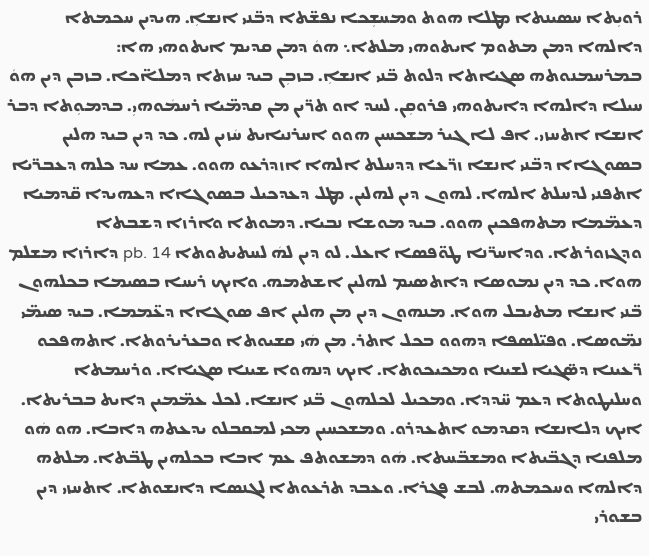ܪܘܝܼܬܐ ܚܣܝܢܬܐ ܡܛܠܐ ܗܘܬ ܘܡܚܫܼܟܐ ܢܦܫ̈ܬܐ ܕܒ̈ܢܝ ܐܢܫܐܼ. ܗܝܕܝܢ ܚܟܡܬܐ ܕܐܠܗܐ ܕܡܢ ܡܬܘܡ ܐܝܬܘܗܝ ܡܠܬܐ܆ ܗܘܿ ܕܡܢ ܩܕܝܡ ܐܝܬܘܗܝ ܗܐ: ܒܡܪܚܡܢܘܬܗ ܣܓܝܐܬܐ ܕܠܘܬ ܒ̈ܢܝ ܐܢܫܐܼ. ܒܙܒܼܢ ܒܝܕ ܚܙܬܐ ܕܡܠܐ̈ܟܐ. ܒܙܒܢ ܕܝܢ ܗܘܿ ܚܝܠܐ ܕܐܠܗܐ ܕܐܝܬܘܗܝ ܦܪܘܩܼܢ. ܠܚܕ ܐܘ ܬܪ̈ܝܢ ܡܢ ܩܕܡ̈ܝܐ ܪܚܡܿܘܗܝܼ. ܒܕܡܘܼܬܐ ܕܒܪ ܐܢܫܐ ܐܬܚܙܝ. ܐܦ ܠܐ ܓܝܪ ܡܫܟܚܝܢ ܗܘܘ ܐܚܪܢܝܐܝܬ ܚܿܙܝܢ ܠܗ. ܟܕ ܕܝܢ ܒܝܕ ܗܠܝܢ ܒܣܘܓܐܐ ܕܒ̈ܢܝ ܐܢܫܐ ܙܪ̈ܥܐ ܕܕܚܠܬ ܐܠܗܐ ܐܙܕܪܥܘ ܗܘܘ. ܥܡܐ ܚܕ ܟܠܗ ܕܥܒܪ̈ܝܐ ܐܬܦܢܝ ܠܕܚܠܬ ܐܠܗܐ. ܠܗܘܢ ܕܝܢ ܠܗܠܝܢ. ܡܛܠ ܕܥܕܟܝܠ ܒܣܘܓܐܐ ܕܥܗܝܕܐ ܩ̈ܕܡܝܐ ܕܥܡ̈ܡܐ ܡܬܗܦܟܝܢ ܗܘܘ. ܒܝܕ ܡܘܫܐ ܢܒܝܐ. ܕܡܘܬܐ ܘܐܪܙܐ ܕܫܒܬܐ ܘܕܓܙܘܪܬܐ. ܘܕܐܚܪ̈ܢܐ ܛܘ̈ܦܣܐ ܐܥܠ. ܠܘ ܕܝܢ ܠܗܿ ܠܚܬܝܬܘܬܐ pb. 14 ܕܐܪܙܐ ܡܫܠܡ ܗܘܐ. ܟܕ ܕܝܢ ܢܡܘܣܐ ܕܐܬܣܝܡ ܠܗܠܝܢ ܐܫܬܡܗ. ܘܐܝܟ ܪܝܚܐ ܒܣܝܡܐ ܒܟܠܗܘܢ ܒ̈ܢܝ ܐܢܫܐ ܡܬܝܒܠ ܗܘܐ. ܡܢܗܘܢ ܕܝܢ ܡܢ ܗܠܝܢ ܐܦ ܣܘܓܐܐ ܕܥ̈ܡܡܐ. ܒܝܕ ܣܝܡ̈ܝ ܢܡ̈ܘܣܐ. ܘܦܝ̈ܠܣܦܐ ܕܗܘܘ ܒܟܠ ܐܬܪ. ܡܢ ܗܿܝ ܩܫܝܘܬܐ ܘܒܥܪܝܪܘܬܐ. ܐܬܗܦܟܘ ܪ̈ܥܝܢܐ ܕܣ̈ܓܝܐ ܠܫܝܢܐ ܘܡܟܝܟܘܬܐ. ܐܝܟ ܕܢܗܘܐ ܫܝܢܐ ܣܓܝܐܐ. ܘܪܚܡܬܐ ܘܚܠܝܛܘܬܐ ܕܥܡ ܚ̈ܕܕܐ. ܘܡܟܝܠ ܠܟܠܗܘܢ ܒ̈ܢܝ ܐܢܫܐ. ܠܟܠ ܥܡ̈ܡܝܢ ܕܐܝܬ ܒܒܪܝܬܐ. ܐܝܟ ܕܠܐܢܫܐ ܕܩܕܡܘ ܐܬܥܕܪܘ. ܘܡܫܟܚܝܢ ܡܟܝ ܠܡܩܒܠܘ ܝܕܥܬܗ ܕܐܒܐ. ܗܘ ܗܿܘ ܡܠܦܢܐ ܕܓܒ̈ܝܬܐ ܘܡܫܒ̈ܚܬܐ. ܗܿܘ ܕܡܫܘܬܦ ܥܡ ܐܒܐ ܒܟܠܗܝܢ ܛܒ̈ܬܐ. ܡܠܬܗ ܕܐܠܗܐ ܘܚܟܡܬܗ. ܠܒܫ ܦܓܪܐ. ܘܥܒܕ ܬܪܥܘܬܐ ܠܓܢܣܐ ܕܐܢܫܘܬܐ. ܐܬܚܙܝ ܕܝܢ ܒܫܘܪܝ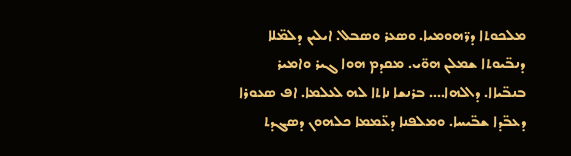ܡܠܟܘܬܐ ܕܪ̈ܗܘܡܝܐ. ܘܣܥܪ ܘܣܒܠ. ܐܝܠܝܢ ܕܠܡ̈ܠܐ ܕܢܒ̈ܝܘܬܐ ܫܡܠܢ ܗܘ̈ܝ. ܡܩܕܡ ܗܘܐ ܓܝܪ ܘܐܡܝܪ ܒܢܒ̈ܝܐܐ. ܕܐܠܗܐ.... ܒܪܢܫܐ ܢܐܬܐ ܠܗ ܠܥܠܡܐ. ܐܦ ܣܥܘܪܐ ܕܥܒ̈ܕܐ ܫܒ̈ܝܚܐ. ܘܡܠܦܢܐ ܕܥ̈ܡܡܐ ܟܠܗܘܢ ܕܣܓܕܬ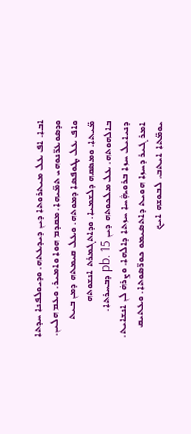ܐܒܐ. ܐܦ ܥܠ ܡܝܬܪܘܬܐ ܕܝܢ ܕܝܕܥܬܗ. ܘܕܝܘܠܦܢܐ ܚܕܬܐ ܘܕܣܘܥܪ̈ܢܘܗܝ ܬܡ̈ܝܗܐ. ܡܩܕܡ ܗܘܐ ܘܐܡܝܪ. ܘܥܡ ܗܠܝܢ. ܘܐܦ ܥܠ ܛܘܦܣܐ ܕܡܘܬܗ. ܘܥܠ ܩܝܡܬܗ ܕܡܢ ܒܝܬ ܡ̈ܝܬܐ. ܘܡܣܩܗ ܕܠܫܡܝܐ. ܘܕܐܬܓܡܪܬ ܐܢܫܘܬܗ ܒܐܠܗܘܬܗ. ܥܠ ܡܠܟܘܬܗ ܕܝܢ pb. 15 ܕܒܚܪܬܐ. ܕܢܝܐܝܠ ܚܙܐ ܒܪܘܞܚܐ ܚܙܬܐ ܕܐܠܗܐ. ܘܨܪܗܿ ܠܢ ܐܢܫܐܝܬ. ܐܡܪ ܓܝܪ ܕܚܙܐ ܗܘܝܬ ܕܐܬܣܝܡܘ ܟܘܪ̈ܣܘܬܐ. ܘܥܬܝܩ ܝܘܡ̈ܬܐ ܐܝܬܒ. ܠܒܘܫܗ ܐܝܟ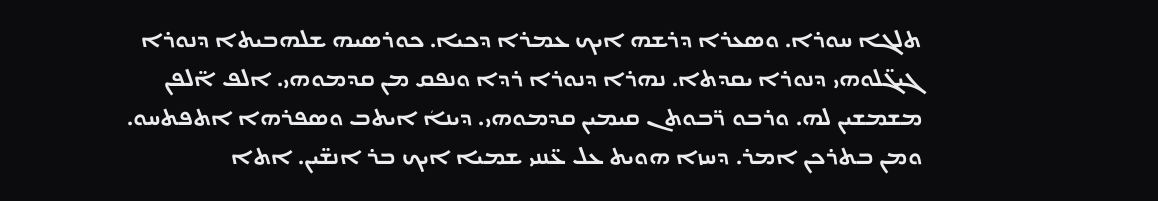ܬܠܓܐ ܚܘܪܐ. ܘܣܥܪܐ ܕܪܫܗ ܐܝܟ ܥܡܪܐ ܕܟܝܐ. ܟܘܪܣܝܗ ܫܠܗܒܝܬܐ ܕܢܘܪܐ ܓܝܓ̈ܠܘܗܝ ܕܢܘܪܐ ܝܩܕܬܐ. ܢܗܪܐ ܕܢܘܪܐ ܪܕܐ ܘܢܦܩ ܡܢ ܩܕܡܘܗܝ. ܐܠܦ ܐ̈ܠܦܢ ܡܫܡܫܝܢ ܠܗ. ܘܪܒܘ ܪ̈ܒܘܬܢ ܩܝܡܝܢ ܩܕܡܘܗܝ. ܕܝܢܐܿ ܐܝܬܒ ܘܣܦܪܗܐ ܐܬܦܬܚܘ. ܘܡܢ ܒܬܪܟܢ ܐܡܪ. ܕܚܙܐ ܗܘܝܬ ܥܠ ܥ̈ܢܢܝ ܫܡܝܐ ܐܝܟ ܒܪ ܐܢܫ̈ܝܢ. ܐܬܐ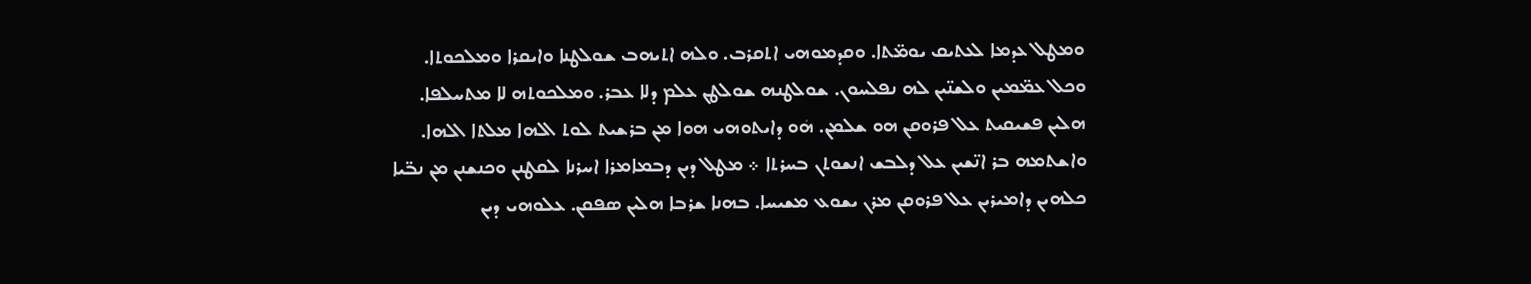ܘܡܛܠ ܥܕܡܐ ܠܥܬܝܩ ܝܘܡ̈ܬܐ. ܘܩܕܡܘܗܝ ܐܬܩܪܒ. ܘܠܗ ܐܬܝܗܒ ܫܘܠܛܢܐ ܘܐܝܩܪܐ ܘܡܠܟܘܬܐ. ܘܟܠ ܥܡ̈ܡܝܢ ܘܠܫܢ̈ܝܢ ܠܗ ܢܦܠܚܘܢ. ܫܘܠܛܢܗ ܫܘܠܛܢ ܥܠܡ ܕܠܐ ܥܒܪ. ܘܡܠܟܘܬܗ ܠܐ ܡܬܚܠܦܐ. ܗܠܝܢ ܦܫܝܩܝܬ ܥܠ ܦܪܘܩܢ ܗܘ ܫܠܡܢ. ܗܿܘ ܕܐܝܬܘܗܝ ܗܘܐ ܡܢ ܒܪܫܝܬ ܠܘܬ ܐܠܗܐ ܡܠܬܐ ܐܠܗܐ. ܘܐܫܬܡܗ ܒܪ ܐܢ̈ܫܝܢ ܥܠ ܕܠܒܫ ܐܢܫܘܬܢ ܒܚܪܬܐ ܀ ܡܛܠ ܕܝܢ ܕܒܡܐܡܪܐ ܐܚܪܢܐ ܠܩܛܢܢ ܘܟܢܫܢܢ ܡܢ ܢܒ̈ܝܐ ܟܠܗܝܢ ܕܐܡܝܪܝܢ ܥܠ ܦܪܘܩܢ ܡܪܢ ܝܫܘܥ ܡܫܝܚܐ. ܒܗܢܐ ܫܪܒܐ ܗܠܝܢ ܣܦܩܢ. ܥܠܘܗܝ ܕܝܢ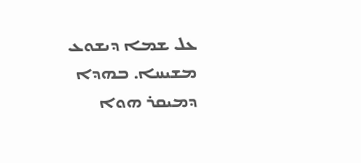ܥܠ ܫܡܐ ܕܝܫܘܥ ܡܫܝܚܐ. ܒܗܕܐ ܕܡܝܩܪ ܗܘܐ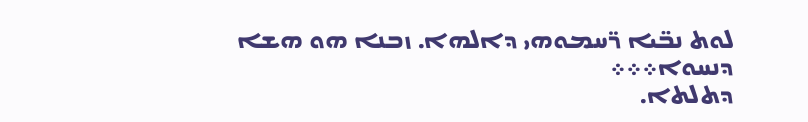ܠܘܬ ܢܒ̈ܝܐ ܪ̈ܚܡܘܗܝ ܕܐܠܗܐ. ܙܒܢܐ ܗܘ ܗܫܐ ܕܢܚܘܐ܀܀܀
ܕܬܠܬܐ.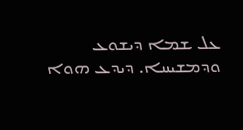ܥܠ ܫܡܐ ܕܝܫܘܥ ܘܕܡܫܝܚܐ. ܕܝܕܥ ܗܘܐ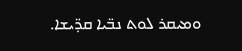ܘܡܝܩܪ ܠܘܬ ܢܒ̈ܝܐ ܩܕ̈ܝܫܐ.